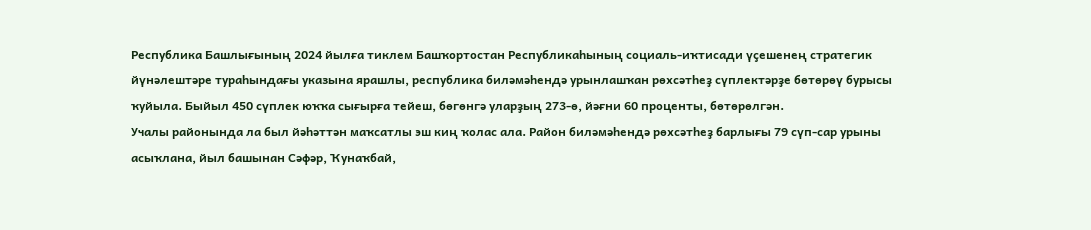Республика Башлығының 2024 йылға тиклем Башҡортостан Республикаһының социаль-иҡтисади үҫешенең стратегик йүнәлештәре тураһындағы указына ярашлы, республика биләмәһендә урынлашҡан рөхсәтһеҙ сүплектәрҙе бөтөрөү бурысы ҡуйыла. Быйыл 450 сүплек юҡҡа сығырға тейеш, бөгөнгә уларҙың 273-ө, йәғни 60 проценты, бөтөрөлгән.
Учалы районында ла был йәһәттән маҡсатлы эш киң ҡолас ала. Район биләмәһендә рөхсәтһеҙ барлығы 79 сүп-сар урыны асыҡлана, йыл башынан Сәфәр, Ҡунаҡбай,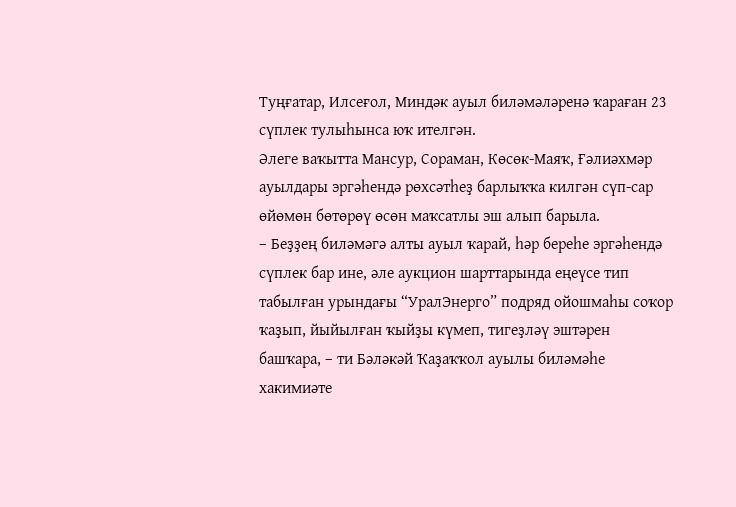Туңғатар, Илсеғол, Миндәк ауыл биләмәләренә ҡараған 23 сүплек тулыһынса юҡ ителгән.
Әлеге ваҡытта Мансур, Сораман, Көсөк-Маяҡ, Ғәлиәхмәр ауылдары эргәһендә рөхсәтһеҙ барлыҡҡа килгән сүп-сар өйөмөн бөтөрөү өсөн маҡсатлы эш алып барыла.
– Беҙҙең биләмәгә алты ауыл ҡарай, һәр береһе эргәһендә сүплек бар ине, әле аукцион шарттарында еңеүсе тип табылған урындағы “УралЭнерго” подряд ойошмаһы соҡор ҡаҙып, йыйылған ҡыйҙы күмеп, тигеҙләү эштәрен башҡара, – ти Бәләкәй Ҡаҙаҡҡол ауылы биләмәһе хакимиәте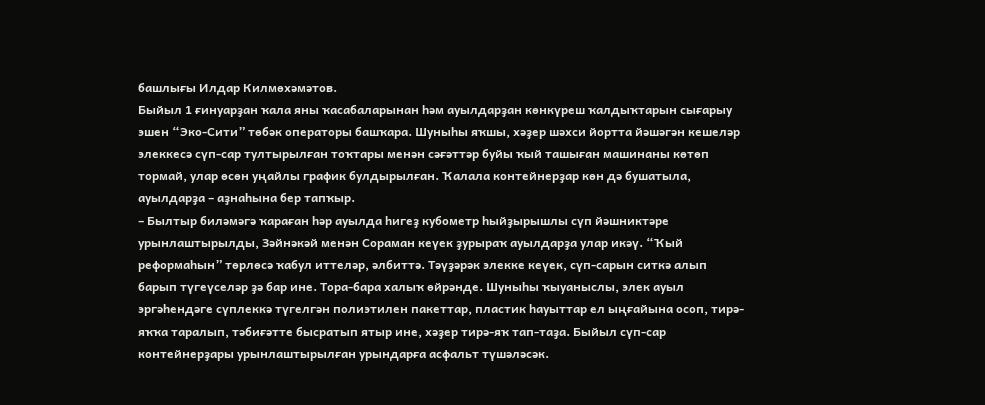башлығы Илдар Килмөхәмәтов.
Быйыл 1 ғинуарҙан ҡала яны ҡасабаларынан һәм ауылдарҙан көнкүреш ҡалдыҡтарын сығарыу эшен “Эко-Сити” төбәк операторы башҡара. Шуныһы яҡшы, хәҙер шәхси йортта йәшәгән кешеләр элеккесә сүп-сар тултырылған тоҡтары менән сәғәттәр буйы ҡый ташыған машинаны көтөп тормай, улар өсөн уңайлы график булдырылған. Ҡалала контейнерҙар көн дә бушатыла, ауылдарҙа – аҙнаһына бер тапҡыр.
– Былтыр биләмәгә ҡараған һәр ауылда һигеҙ кубометр һыйҙырышлы сүп йәшниктәре урынлаштырылды, Зәйнәкәй менән Сораман кеүек ҙурыраҡ ауылдарҙа улар икәү. “Ҡый реформаһын” төрлөсә ҡабул иттеләр, әлбиттә. Тәүҙәрәк элекке кеүек, сүп-сарын ситкә алып барып түгеүселәр ҙә бар ине. Тора-бара халыҡ өйрәнде. Шуныһы ҡыуаныслы, элек ауыл эргәһендәге сүплеккә түгелгән полиэтилен пакеттар, пластик һауыттар ел ыңғайына осоп, тирә-яҡҡа таралып, тәбиғәтте бысратып ятыр ине, хәҙер тирә-яҡ тап-таҙа. Быйыл сүп-сар контейнерҙары урынлаштырылған урындарға асфальт түшәләсәк.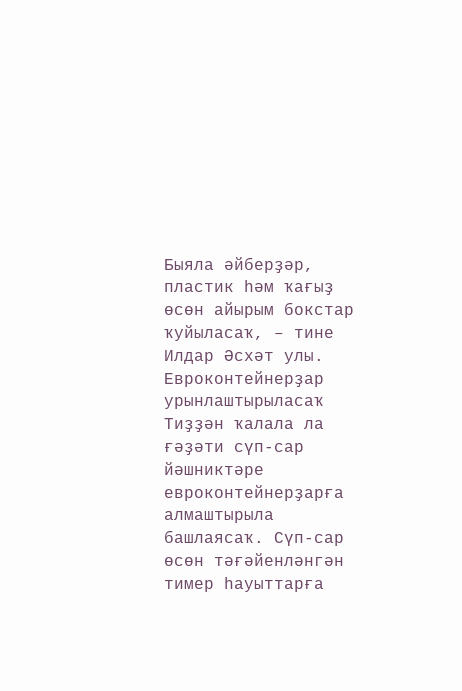Быяла әйберҙәр, пластик һәм ҡағыҙ өсөн айырым бокстар ҡуйыласаҡ, – тине Илдар Әсхәт улы.
Евроконтейнерҙар урынлаштырыласаҡ
Тиҙҙән ҡалала ла ғәҙәти сүп-сар йәшниктәре евроконтейнерҙарға алмаштырыла башлаясаҡ. Сүп-сар өсөн тәғәйенләнгән тимер һауыттарға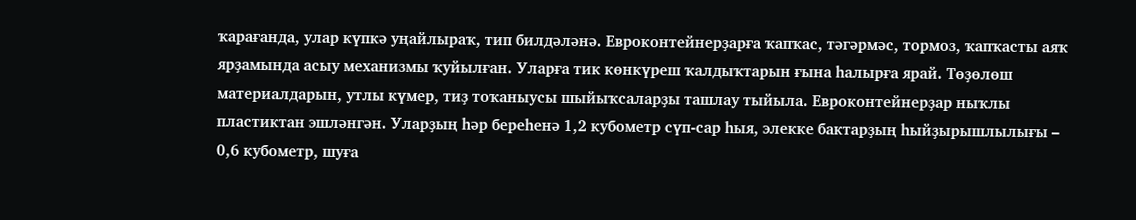ҡарағанда, улар күпкә уңайлыраҡ, тип билдәләнә. Евроконтейнерҙарға ҡапҡас, тәгәрмәс, тормоз, ҡапҡасты аяҡ ярҙамында асыу механизмы ҡуйылған. Уларға тик көнкүреш ҡалдыҡтарын ғына һалырға ярай. Төҙөлөш материалдарын, утлы күмер, тиҙ тоҡаныусы шыйыҡсаларҙы ташлау тыйыла. Евроконтейнерҙар ныҡлы пластиктан эшләнгән. Уларҙың һәр береһенә 1,2 кубометр сүп-сар һыя, элекке бактарҙың һыйҙырышлылығы – 0,6 кубометр, шуға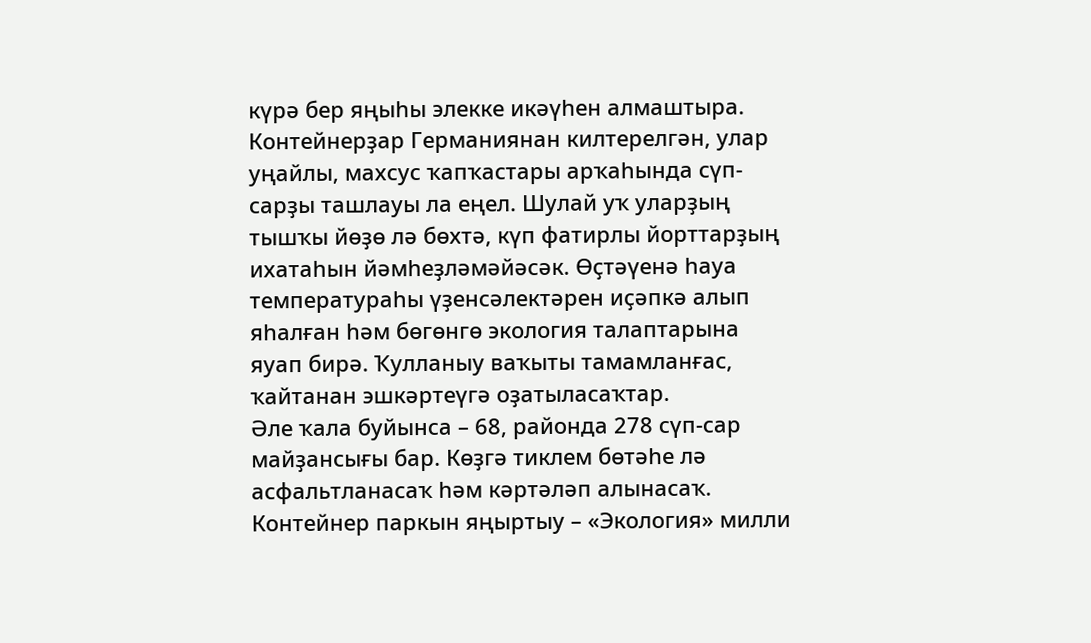күрә бер яңыһы элекке икәүһен алмаштыра.
Контейнерҙар Германиянан килтерелгән, улар уңайлы, махсус ҡапҡастары арҡаһында сүп-сарҙы ташлауы ла еңел. Шулай уҡ уларҙың тышҡы йөҙө лә бөхтә, күп фатирлы йорттарҙың ихатаһын йәмһеҙләмәйәсәк. Өҫтәүенә һауа температураһы үҙенсәлектәрен иҫәпкә алып яһалған һәм бөгөнгө экология талаптарына яуап бирә. Ҡулланыу ваҡыты тамамланғас, ҡайтанан эшкәртеүгә оҙатыласаҡтар.
Әле ҡала буйынса – 68, районда 278 сүп-сар майҙансығы бар. Көҙгә тиклем бөтәһе лә асфальтланасаҡ һәм кәртәләп алынасаҡ.
Контейнер паркын яңыртыу – «Экология» милли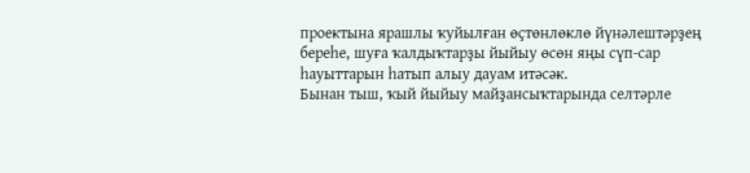проектына ярашлы ҡуйылған өҫтөнлөклө йүнәлештәрҙең береһе, шуға ҡалдыҡтарҙы йыйыу өсөн яңы сүп-сар һауыттарын һатып алыу дауам итәсәк.
Бынан тыш, ҡый йыйыу майҙансыҡтарында селтәрле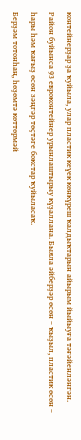контейнерҙар ҙа ҡуйыла, улар пластик кеүек көнкүреш ҡалдыҡтарын айырым йыйыуға тәғәйенләнгән. Район буйынса 93 евроконтейнер урынлаштырыу күҙаллана. Быяла әйберҙәр өсөн – ҡыҙыл, пластик өсөн – һары һәм ҡағыҙ өсөн зәңгәр төҫтәге бокстар ҡуйыласаҡ.
Берҙәм тотонһаң, һөҙөмтә көттөрмәй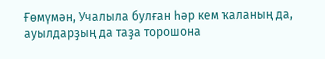Ғөмүмән, Учалыла булған һәр кем ҡаланың да, ауылдарҙың да таҙа торошона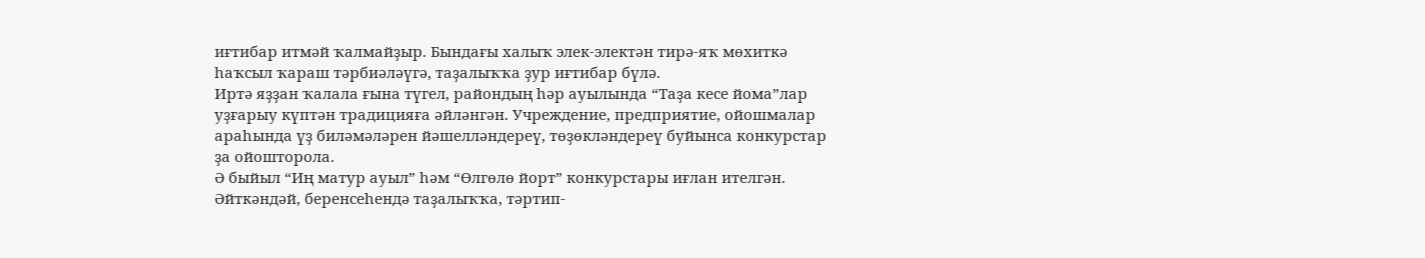иғтибар итмәй ҡалмайҙыр. Бындағы халыҡ элек-электән тирә-яҡ мөхиткә һаҡсыл ҡараш тәрбиәләүгә, таҙалыҡҡа ҙур иғтибар бүлә.
Иртә яҙҙан ҡалала ғына түгел, райондың һәр ауылында “Таҙа кесе йома”лар уҙғарыу күптән традицияға әйләнгән. Учреждение, предприятие, ойошмалар араһында үҙ биләмәләрен йәшелләндереү, төҙөкләндереү буйынса конкурстар ҙа ойошторола.
Ә быйыл “Иң матур ауыл” һәм “Өлгөлө йорт” конкурстары иғлан ителгән. Әйткәндәй, беренсеһендә таҙалыҡҡа, тәртип-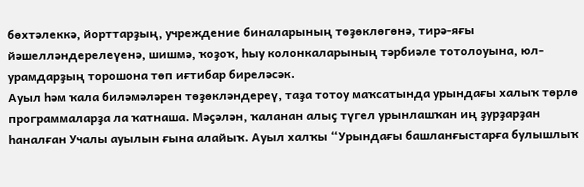бөхтәлеккә, йорттарҙың, учреждение биналарының төҙөклөгөнә, тирә-яғы йәшелләндерелеүенә, шишмә, ҡоҙоҡ, һыу колонкаларының тәрбиәле тотолоуына, юл-урамдарҙың торошона төп иғтибар биреләсәк.
Ауыл һәм ҡала биләмәләрен төҙөкләндереү, таҙа тотоу маҡсатында урындағы халыҡ төрлө программаларҙа ла ҡатнаша. Мәҫәлән, ҡаланан алыҫ түгел урынлашҡан иң ҙурҙарҙан һаналған Учалы ауылын ғына алайыҡ. Ауыл халҡы “Урындағы башланғыстарға булышлыҡ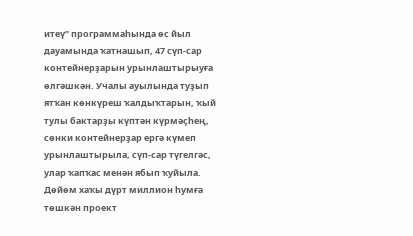итеү” программаһында өс йыл дауамында ҡатнашып, 47 сүп-сар контейнерҙарын урынлаштырыуға өлгәшкән. Учалы ауылында туҙып ятҡан көнкүреш ҡалдыҡтарын, ҡый тулы бактарҙы күптән күрмәҫһең, сөнки контейнерҙар ергә күмеп урынлаштырыла, сүп-сар түгелгәс, улар ҡапҡас менән ябып ҡуйыла. Дөйөм хаҡы дүрт миллион һумға төшкән проект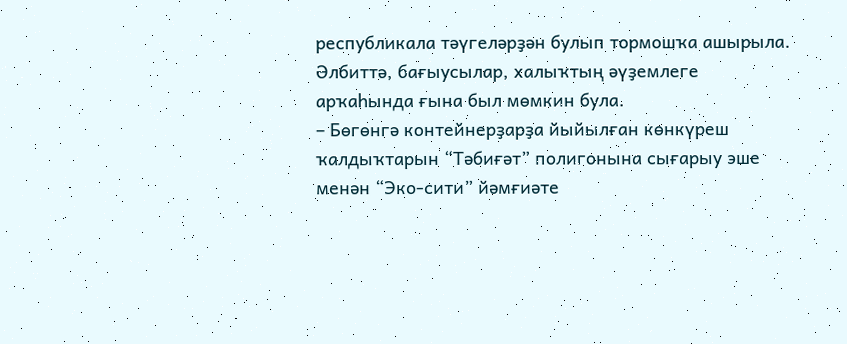республикала тәүгеләрҙән булып тормошҡа ашырыла. Әлбиттә, бағыусылар, халыҡтың әүҙемлеге арҡаһында ғына был мөмкин була.
– Бөгөнгә контейнерҙарҙа йыйылған көнкүреш ҡалдыҡтарын “Тәбиғәт” полигонына сығарыу эше менән “Эко-сити” йәмғиәте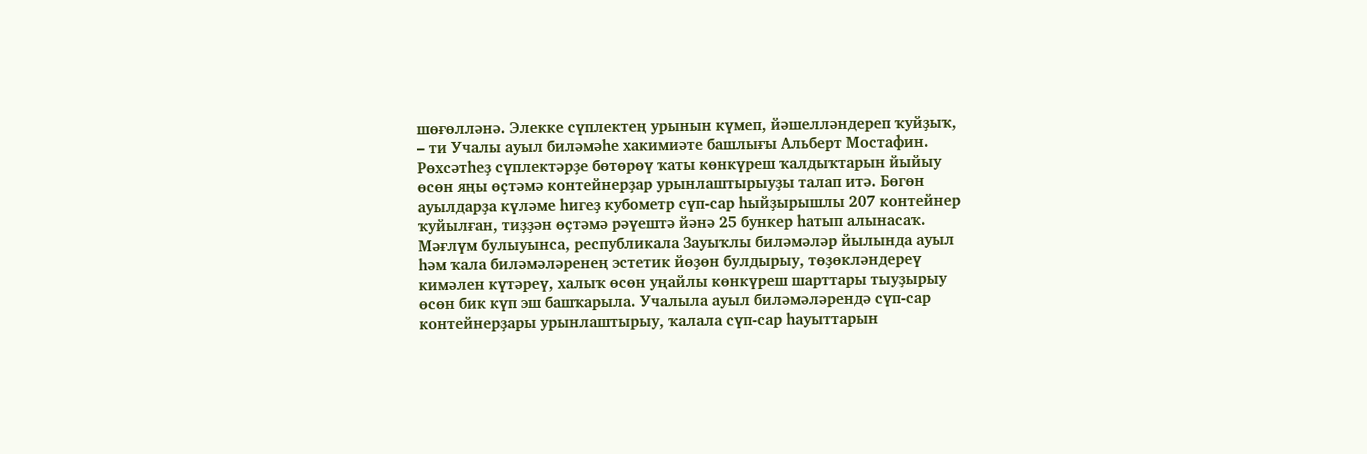шөғөлләнә. Элекке сүплектең урынын күмеп, йәшелләндереп ҡуйҙыҡ, – ти Учалы ауыл биләмәһе хакимиәте башлығы Альберт Мостафин.
Рөхсәтһеҙ сүплектәрҙе бөтөрөү ҡаты көнкүреш ҡалдыҡтарын йыйыу өсөн яңы өҫтәмә контейнерҙар урынлаштырыуҙы талап итә. Бөгөн ауылдарҙа күләме һигеҙ кубометр сүп-сар һыйҙырышлы 207 контейнер ҡуйылған, тиҙҙән өҫтәмә рәүештә йәнә 25 бункер һатып алынасаҡ.
Мәғлүм булыуынса, республикала Зауыҡлы биләмәләр йылында ауыл һәм ҡала биләмәләренең эстетик йөҙөн булдырыу, төҙөкләндереү кимәлен күтәреү, халыҡ өсөн уңайлы көнкүреш шарттары тыуҙырыу өсөн бик күп эш башҡарыла. Учалыла ауыл биләмәләрендә сүп-сар контейнерҙары урынлаштырыу, ҡалала сүп-сар һауыттарын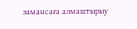замансаға алмаштырыу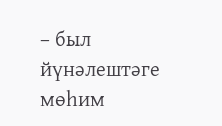– был йүнәлештәге мөһим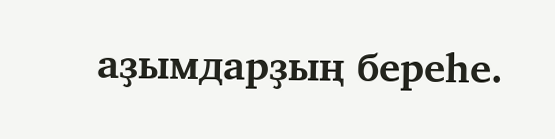аҙымдарҙың береһе.